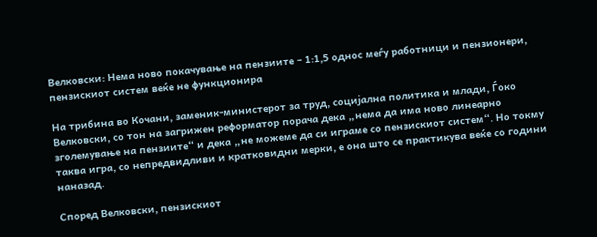Велковски: Нема ново покачување на пензиите – 1:1,5 однос меѓу работници и пензионери, пензискиот систем веќе не функционира

На трибина во Кочани, заменик-министерот за труд, социјална политика и млади, Ѓоко Велковски, со тон на загрижен реформатор порача дека „нема да има ново линеарно зголемување на пензиите“ и дека „не можеме да си играме со пензискиот систем“. Но токму таква игра, со непредвидливи и кратковидни мерки, е она што се практикува веќе со години наназад.

Според Велковски, пензискиот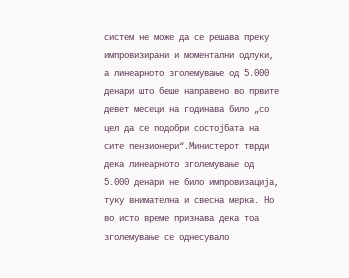систем не може да се решава преку импровизирани и моментални одлуки, а линеарното зголемување од 5.000 денари што беше направено во првите девет месеци на годинава било „со цел да се подобри состојбата на сите пензионери“.Министерот тврди дека линеарното зголемување од 5.000 денари не било импровизација, туку внимателна и свесна мерка. Но во исто време признава дека тоа зголемување се однесувало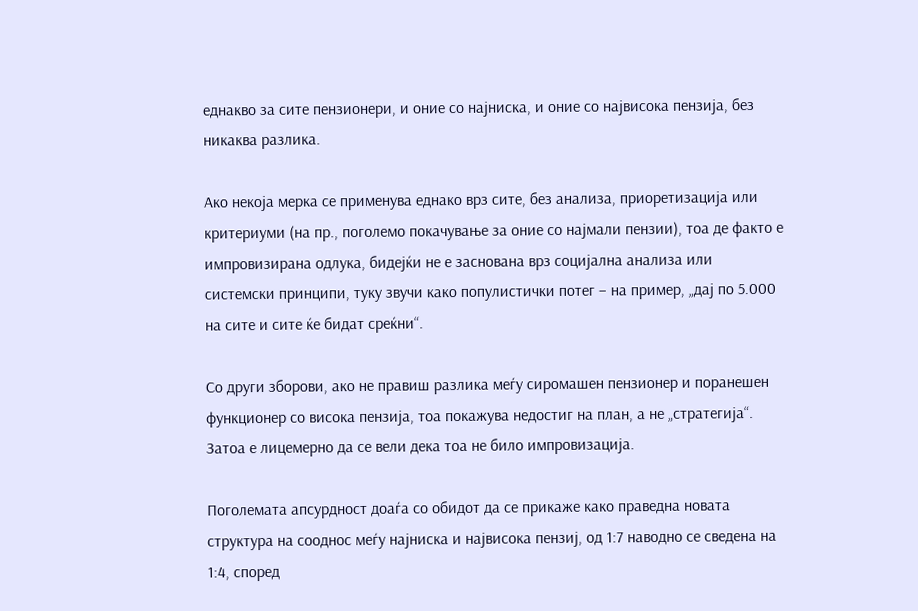еднакво за сите пензионери, и оние со најниска, и оние со највисока пензија, без никаква разлика.

Ако некоја мерка се применува еднако врз сите, без анализа, приоретизација или критериуми (на пр., поголемо покачување за оние со најмали пензии), тоа де факто е импровизирана одлука, бидејќи не е заснована врз социјална анализа или системски принципи, туку звучи како популистички потег – на пример, „дај по 5.000 на сите и сите ќе бидат среќни“.

Со други зборови, ако не правиш разлика меѓу сиромашен пензионер и поранешен функционер со висока пензија, тоа покажува недостиг на план, а не „стратегија“. Затоа е лицемерно да се вели дека тоа не било импровизација.

Поголемата апсурдност доаѓа со обидот да се прикаже како праведна новата структура на сооднос меѓу најниска и највисока пензиј, од 1:7 наводно се сведена на 1:4, според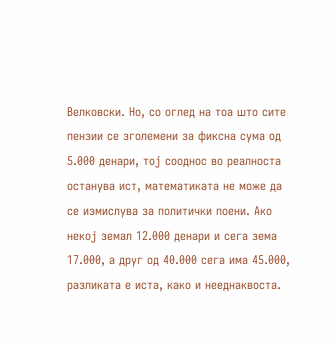Велковски. Но, со оглед на тоа што сите пензии се зголемени за фиксна сума од 5.000 денари, тој сооднос во реалноста останува ист, математиката не може да се измислува за политички поени. Ако некој земал 12.000 денари и сега зема 17.000, а друг од 40.000 сега има 45.000, разликата е иста, како и нееднаквоста.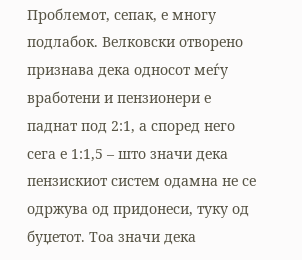Проблемот, сепак, е многу подлабок. Велковски отворено признава дека односот меѓу вработени и пензионери е паднат под 2:1, а според него сега е 1:1,5 – што значи дека пензискиот систем одамна не се одржува од придонеси, туку од буџетот. Тоа значи дека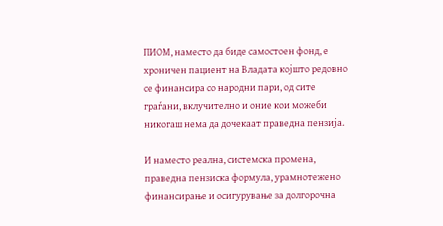ПИОМ, наместо да биде самостоен фонд, е хроничен пациент на Владата којшто редовно се финансира со народни пари, од сите граѓани, вклучително и оние кои можеби никогаш нема да дочекаат праведна пензија.

И наместо реална, системска промена, праведна пензиска формула, урамнотежено финансирање и осигурување за долгорочна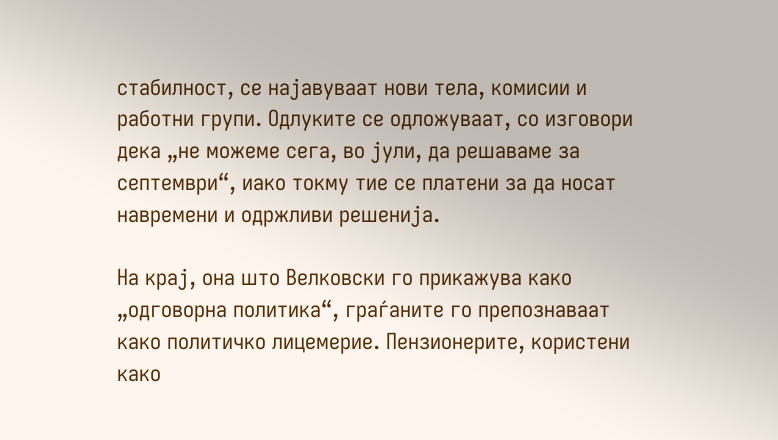стабилност, се најавуваат нови тела, комисии и работни групи. Одлуките се одложуваат, со изговори дека „не можеме сега, во јули, да решаваме за септември“, иако токму тие се платени за да носат навремени и одржливи решенија.

На крај, она што Велковски го прикажува како „одговорна политика“, граѓаните го препознаваат како политичко лицемерие. Пензионерите, користени како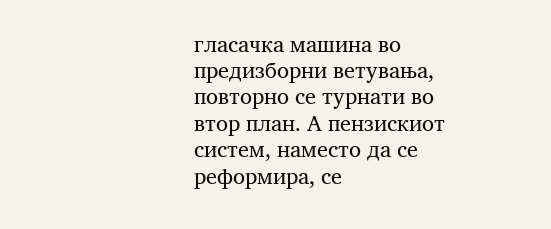гласачка машина во предизборни ветувања, повторно се турнати во втор план. А пензискиот систем, наместо да се реформира, се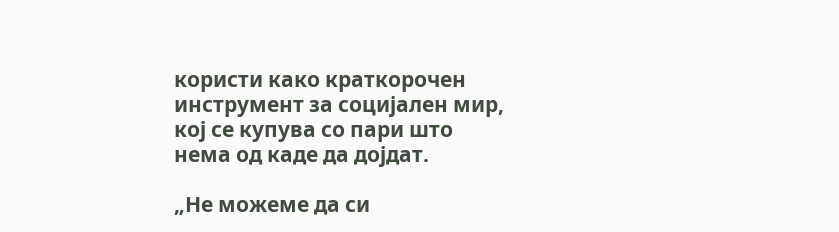користи како краткорочен инструмент за социјален мир, кој се купува со пари што нема од каде да дојдат.

„Не можеме да си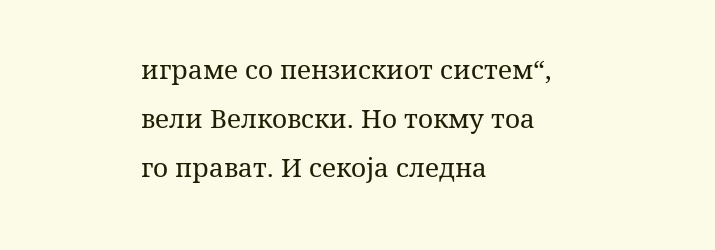играме со пензискиот систем“, вели Велковски. Но токму тоа го прават. И секоја следна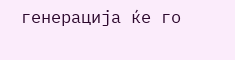генерација ќе го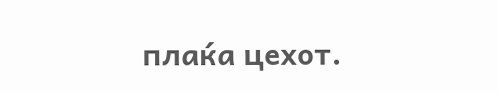плаќа цехот.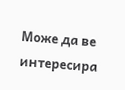Може да ве интересира